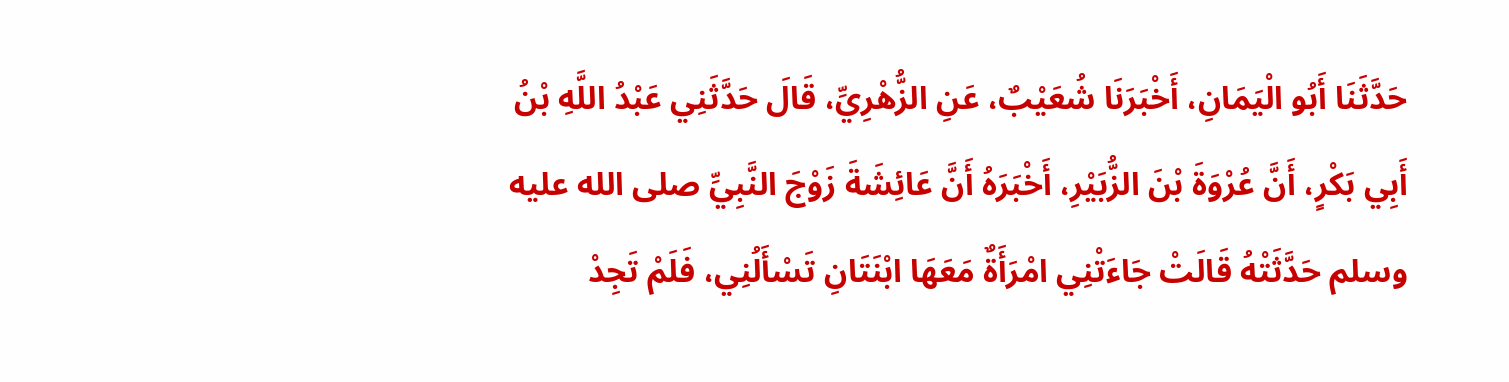حَدَّثَنَا أَبُو الْيَمَانِ، أَخْبَرَنَا شُعَيْبٌ، عَنِ الزُّهْرِيِّ، قَالَ حَدَّثَنِي عَبْدُ اللَّهِ بْنُ أَبِي بَكْرٍ، أَنَّ عُرْوَةَ بْنَ الزُّبَيْرِ، أَخْبَرَهُ أَنَّ عَائِشَةَ زَوْجَ النَّبِيِّ صلى الله عليه وسلم حَدَّثَتْهُ قَالَتْ جَاءَتْنِي امْرَأَةٌ مَعَهَا ابْنَتَانِ تَسْأَلُنِي، فَلَمْ تَجِدْ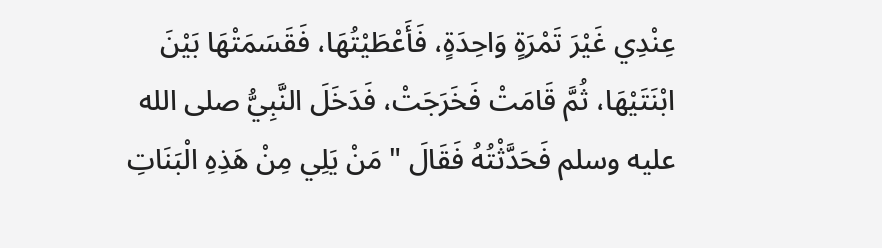عِنْدِي غَيْرَ تَمْرَةٍ وَاحِدَةٍ، فَأَعْطَيْتُهَا، فَقَسَمَتْهَا بَيْنَ ابْنَتَيْهَا، ثُمَّ قَامَتْ فَخَرَجَتْ، فَدَخَلَ النَّبِيُّ صلى الله عليه وسلم فَحَدَّثْتُهُ فَقَالَ " مَنْ يَلِي مِنْ هَذِهِ الْبَنَاتِ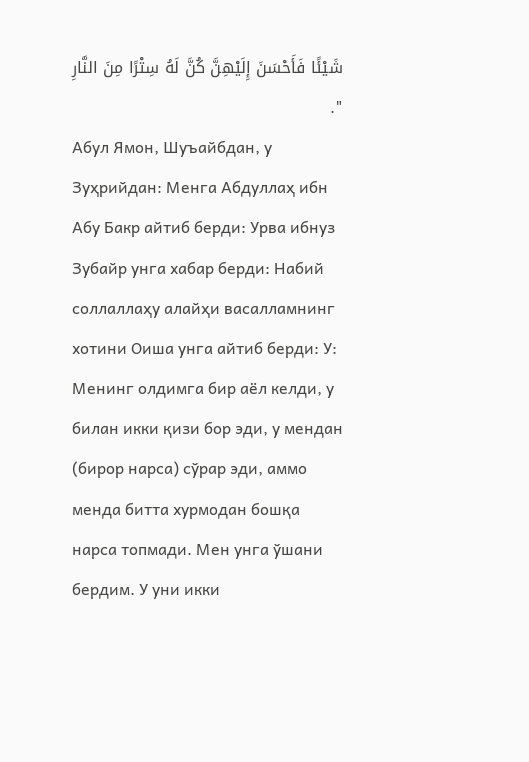شَيْئًا فَأَحْسَنَ إِلَيْهِنَّ كُنَّ لَهُ سِتْرًا مِنَ النَّارِ ".
Абул Ямон, Шуъайбдан, у Зуҳрийдан: Менга Абдуллаҳ ибн Абу Бакр айтиб берди: Урва ибнуз Зубайр унга хабар берди: Набий соллаллаҳу алайҳи васалламнинг хотини Оиша унга айтиб берди: У: Менинг олдимга бир аёл келди, у билан икки қизи бор эди, у мендан (бирор нарса) сўрар эди, аммо менда битта хурмодан бошқа нарса топмади. Мен унга ўшани бердим. У уни икки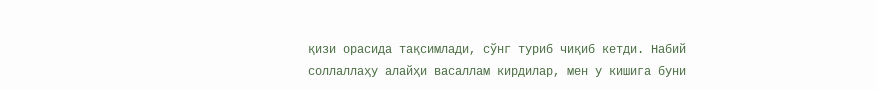қизи орасида тақсимлади, сўнг туриб чиқиб кетди. Набий соллаллаҳу алайҳи васаллам кирдилар, мен у кишига буни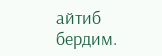айтиб бердим.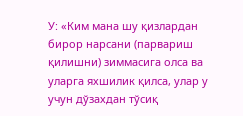У: «Ким мана шу қизлардан бирор нарсани (парвариш қилишни) зиммасига олса ва уларга яхшилик қилса, улар у учун дўзахдан тўсиқ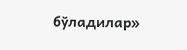бўладилар»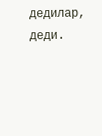дедилар, деди.